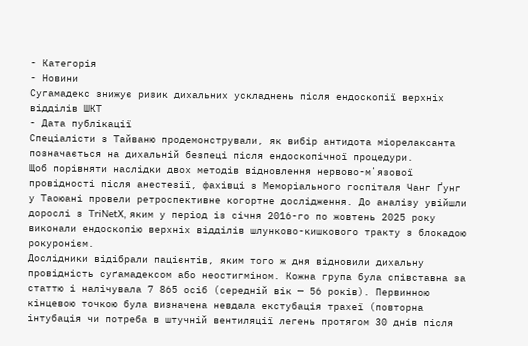- Категорія
- Новини
Сугамадекс знижує ризик дихальних ускладнень після ендоскопії верхніх відділів ШКТ
- Дата публікації
Спеціалісти з Тайваню продемонстрували, як вибір антидота міорелаксанта позначається на дихальній безпеці після ендоскопічної процедури.
Щоб порівняти наслідки двох методів відновлення нервово-мʼязової провідності після анестезії, фахівці з Меморіального госпіталя Чанг Ґунг у Таоюані провели ретроспективне когортне дослідження. До аналізу увійшли дорослі з TriNetX, яким у період із січня 2016-го по жовтень 2025 року виконали ендоскопію верхніх відділів шлунково-кишкового тракту з блокадою рокуронієм.
Дослідники відібрали пацієнтів, яким того ж дня відновили дихальну провідність суґамадексом або неостигміном. Кожна група була співставна за статтю і налічувала 7 865 осіб (середній вік — 56 років). Первинною кінцевою точкою була визначена невдала екстубація трахеї (повторна інтубація чи потреба в штучній вентиляції легень протягом 30 днів після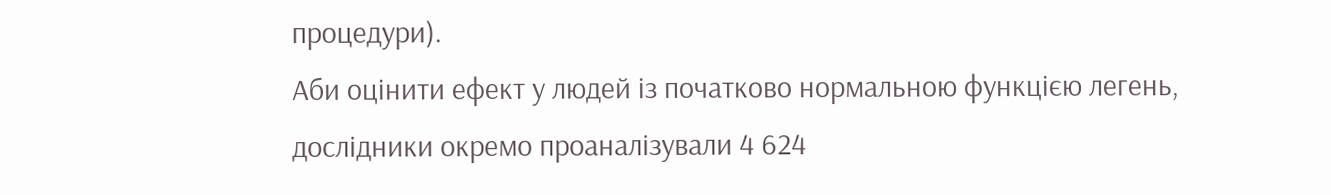процедури).
Аби оцінити ефект у людей із початково нормальною функцією легень, дослідники окремо проаналізували 4 624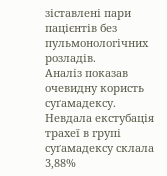зіставлені пари пацієнтів без пульмонологічних розладів.
Аналіз показав очевидну користь суґамадексу. Невдала екстубація трахеї в групі суґамадексу склала 3,88%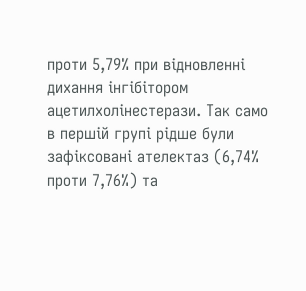проти 5,79% при відновленні дихання інгібітором ацетилхолінестерази. Так само в першій групі рідше були зафіксовані ателектаз (6,74% проти 7,76%) та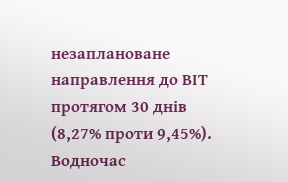незаплановане направлення до ВІТ протягом 30 днів (8,27% проти 9,45%).
Водночас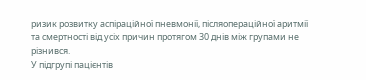ризик розвитку аспіраційної пневмонії, післяопераційної аритмії та смертності від усіх причин протягом 30 днів між групами не різнився.
У підгрупі пацієнтів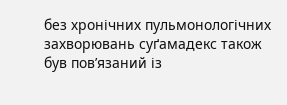без хронічних пульмонологічних захворювань суґамадекс також був повʼязаний із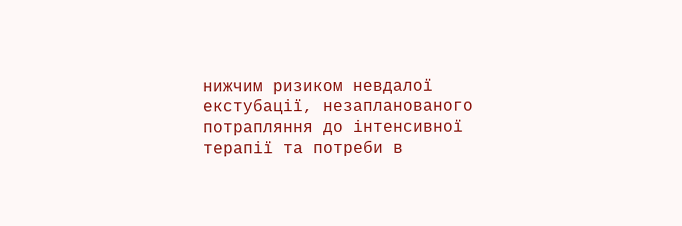нижчим ризиком невдалої екстубації, незапланованого потрапляння до інтенсивної терапії та потреби в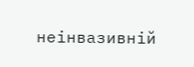неінвазивній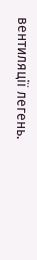вентиляції легень.